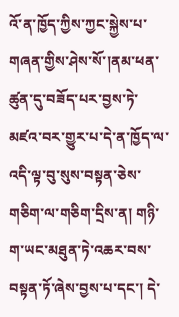འོ་ན་ཁྱོད་ཀྱིས་ཀྱང་སྐྱེས་པ་གཞན་གྱིས་ཤེས་སོ་།ནམ་ཕན་ཚུན་དུ་བཟོད་པར་བྱས་ཏེ་མཛའ་བར་གྱུར་པ་དེ་ན་ཁྱོད་ལ་འདི་ལྟ་བུ་སུས་བསྟན་ཅེས་གཅིག་ལ་གཅིག་དྲིས་ན། གཉི་ག་ཡང་མཐུན་ཏེ་འཆར་བས་བསྟན་ཏོ་ཞེས་བྱས་པ་དང་། དེ་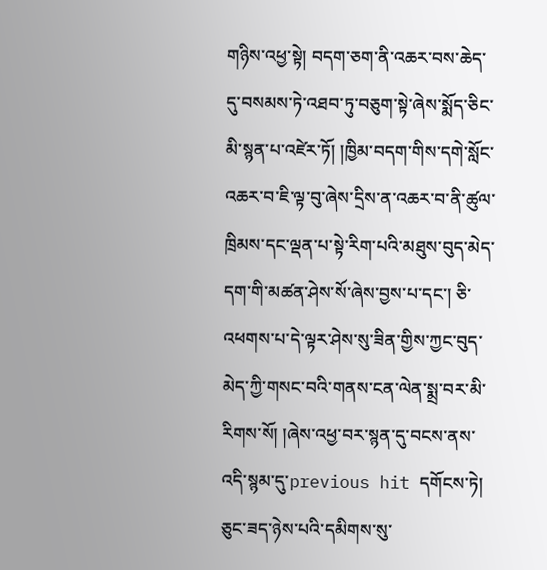གཉིས་འཕྱ་སྟེ། བདག་ཅག་ནི་འཆར་བས་ཆེད་དུ་བསམས་ཏེ་འཐབ་ཏུ་བཅུག་སྟེ་ཞེས་སྨོད་ཅིང་མི་སྙན་པ་འཛེར་ཏོ། །ཁྱིམ་བདག་གིས་དགེ་སློང་འཆར་བ་ཇི་ལྟ་བུ་ཞེས་དྲིས་ན་འཆར་བ་ནི་ཚུལ་ཁྲིམས་དང་ལྡན་པ་སྟེ་རིག་པའི་མཐུས་བུད་མེད་དག་གི་མཚན་ཤེས་སོ་ཞེས་བྱས་པ་དང་། ཅི་འཕགས་པ་དེ་ལྟར་ཤེས་སུ་ཟིན་གྱིས་ཀྱང་བུད་མེད་ཀྱི་གསང་བའི་གནས་ངན་ལེན་སྨྲ་བར་མི་རིགས་སོ། །ཞེས་འཕྱ་བར་སྙན་དུ་བངས་ནས་འདི་སྙམ་དུ་previous hit དགོངས་ཏེ། ཅུང་ཟད་ཉེས་པའི་དམིགས་སུ་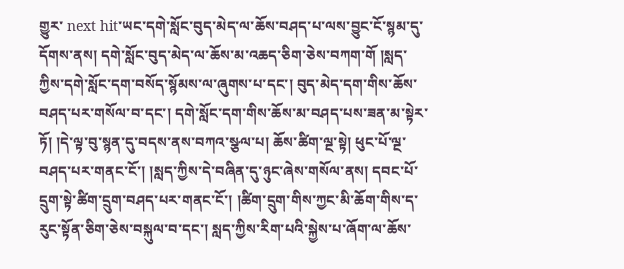གྱུར་ next hit་ཡང་དགེ་སློང་བུད་མེད་ལ་ཆོས་བཤད་པ་ལས་བྱུང་ངོ་སྙམ་དུ་དོགས་ནས། དགེ་སློང་བུད་མེད་ལ་ཆོས་མ་འཆད་ཅིག་ཅེས་བཀག་གོ །སླད་ཀྱིས་དགེ་སློང་དག་བསོད་སྙོམས་ལ་ཞུགས་པ་དང་། བུད་མེད་དག་གིས་ཆོས་བཤད་པར་གསོལ་བ་དང་། དགེ་སློང་དག་གིས་ཆོས་མ་བཤད་པས་ཟན་མ་སྟེར་ཏོ། །དེ་ལྟ་བུ་སྙན་དུ་བདས་ནས་བཀའ་སྩལ་པ། ཆོས་ཚིག་ལྔ་སྟེ། ཕུང་པོ་ལྔ་བཤད་པར་གནང་ངོ་། །སླད་ཀྱིས་དེ་བཞིན་དུ་ཉུང་ཞེས་གསོལ་ནས། དབང་པོ་དྲུག་སྟེ་ཚིག་དྲུག་བཤད་པར་གནང་ངོ་། །ཚིག་དྲུག་གིས་ཀྱང་མི་ཆོག་གིས་ད་རུང་སྟོན་ཅིག་ཅེས་བསྐུལ་བ་དང་། སླད་ཀྱིས་རིག་པའི་སྐྱེས་པ་ཞོག་ལ་ཆོས་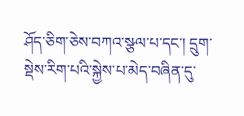ཤོད་ཅིག་ཅེས་བཀའ་སྩལ་པ་དང་། དྲུག་སྡེས་རིག་པའི་སྐྱེས་པ་མེད་བཞིན་དུ་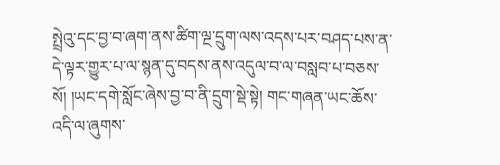སྤྲེའུ་དང་བྱ་བ་ཞག་ནས་ཚིག་ལྔ་དྲུག་ལས་འདས་པར་བཤད་པས་ན་དེ་ལྟར་གྱུར་པ་ལ་སྙན་དུ་བདས་ནས་འདུལ་བ་ལ་བསླབ་པ་བཅས་སོ། །ཡང་དགེ་སློང་ཞེས་བྱ་བ་ནི་དྲུག་སྡེ་སྟེ། གང་གཞན་ཡང་ཆོས་འདི་ལ་ཞུགས་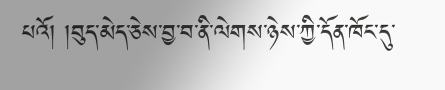པའོ། །བུད་མེད་ཅེས་བྱ་བ་ནི་ལེགས་ཉེས་ཀྱི་དོན་ཁོང་དུ་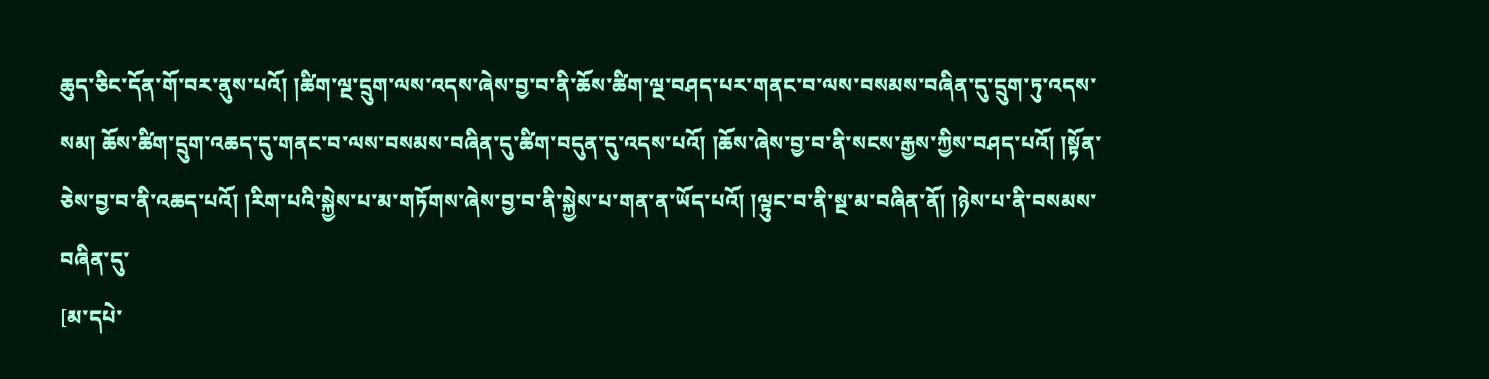ཆུད་ཅིང་དོན་གོ་བར་ནུས་པའོ། །ཚིག་ལྔ་དྲུག་ལས་འདས་ཞེས་བྱ་བ་ནི་ཆོས་ཚིག་ལྔ་བཤད་པར་གནང་བ་ལས་བསམས་བཞིན་དུ་དྲུག་ཏུ་འདས་སམ། ཆོས་ཚིག་དྲུག་འཆད་དུ་གནང་བ་ལས་བསམས་བཞིན་དུ་ཚིག་བདུན་དུ་འདས་པའོ། །ཆོས་ཞེས་བྱ་བ་ནི་སངས་རྒྱས་ཀྱིས་བཤད་པའོ། །སྟོན་ཅེས་བྱ་བ་ནི་འཆད་པའོ། །རིག་པའི་སྐྱེས་པ་མ་གཏོགས་ཞེས་བྱ་བ་ནི་སྐྱེས་པ་གན་ན་ཡོད་པའོ། །ལྟུང་བ་ནི་སྔ་མ་བཞིན་ནོ། །ཉེས་པ་ནི་བསམས་བཞིན་དུ་
[མ་དཔེ་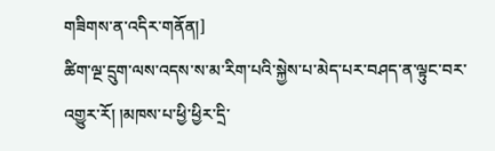གཟིགས་ན་འདིར་གནོན།]
ཚིག་ལྔ་དྲུག་ལས་འདས་ས་མ་རིག་པའི་སྐྱེས་པ་མེད་པར་བཤད་ན་ལྟུང་བར་འགྱུར་རོ། །མཁས་པ་ཕྱི་ཕྱིར་དྲི་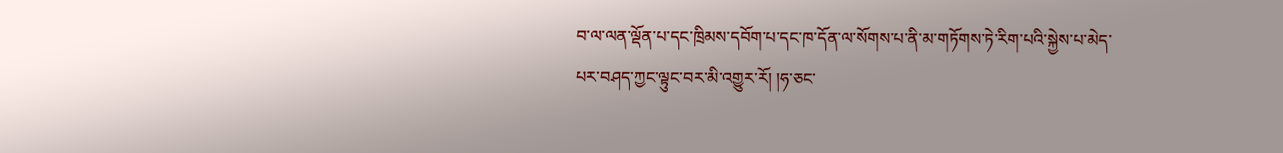བ་ལ་ལན་ལྡོན་པ་དང་ཁྲིམས་དབོག་པ་དང་ཁ་དོན་ལ་སོགས་པ་ནི་མ་གཏོགས་ཏེ་རིག་པའི་སྐྱེས་པ་མེད་པར་བཤད་ཀྱང་ལྟུང་བར་མི་འགྱུར་རོ། །ཧ་ཅང་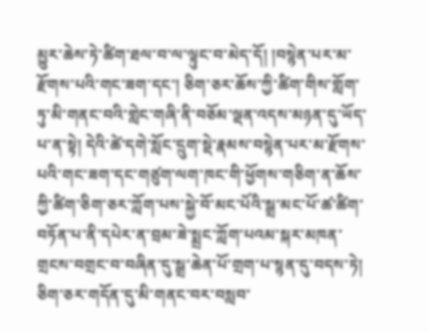མྱུར་ཆེས་ཏེ་ཚིག་ཐལ་བ་ལ་ལྟུང་བ་མེད་དོ། །བསྙེན་པར་མ་རྫོགས་པའི་གང་ཟག་དང་། ཅིག་ཅར་ཆོས་ཀྱི་ཚིག་གིས་གློག་ཏུ་མི་གནང་བའི་གླེང་གཞི་ནི་བཅོམ་ལྡན་འདས་མཉན་དུ་ཡོད་པ་ན་སྟེ། དེའི་ཚེ་དགེ་སློང་དྲུག་སྡེ་རྣམས་བསྙེན་པར་མ་རྫོགས་པའི་གང་ཟག་དང་གཙུག་ལག་ཁང་གི་ཕྱོགས་གཅིག་ན་ཆོས་ཀྱི་ཚིག་ཅིག་ཅར་ཀློག་པས་སྐྱེ་བོ་མང་པོའི་སྒྲ་མང་པོ་ཚ་ཚིག་བཏོན་པ་ནི་དཔེར་ན་བྲམ་ཟེ་སྨྲང་ཀློག་པའམ་སྐར་མཁན་གྲངས་བགྲང་བ་བཞིན་དུ་སྒྲ་ཆེན་པོ་གྲག་པ་སྙན་དུ་བདས་ཏེ། ཅིག་ཅར་གདོན་དུ་མི་གནང་བར་བསླབ་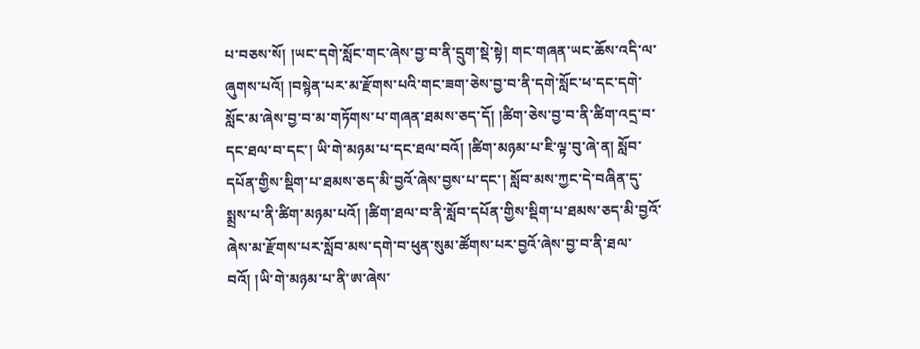པ་བཅས་སོ། །ཡང་དགེ་སློང་གང་ཞེས་བྱ་བ་ནི་དྲུག་སྡེ་སྟེ། གང་གཞན་ཡང་ཆོས་འདི་ལ་ཞུགས་པའོ། །བསྙེན་པར་མ་རྫོགས་པའི་གང་ཟག་ཅེས་བྱ་བ་ནི་དགེ་སློང་ཕ་དང་དགེ་སློང་མ་ཞེས་བྱ་བ་མ་གཏོགས་པ་གཞན་ཐམས་ཅད་དོ། །ཚིག་ཅེས་བྱ་བ་ནི་ཚིག་འདྲ་བ་དང་ཐལ་བ་དང་། ཡི་གེ་མཉམ་པ་དང་ཐལ་བའོ། །ཚིག་མཉམ་པ་ཇི་ལྟ་བུ་ཞེ་ན། སློབ་དཔོན་གྱིས་སྡིག་པ་ཐམས་ཅད་མི་བྱའོ་ཞེས་བྱས་པ་དང་། སློབ་མས་ཀྱང་དེ་བཞིན་དུ་སྨྲས་པ་ནི་ཚིག་མཉམ་པའོ། །ཚིག་ཐལ་བ་ནི་སློབ་དཔོན་གྱིས་སྡིག་པ་ཐམས་ཅད་མི་བྱའོ་ཞེས་མ་རྫོགས་པར་སློབ་མས་དགེ་བ་ཕུན་སུམ་ཚོགས་པར་བྱའོ་ཞེས་བྱ་བ་ནི་ཐལ་བའོ། །ཡི་གེ་མཉམ་པ་ནི་ཨ་ཞེས་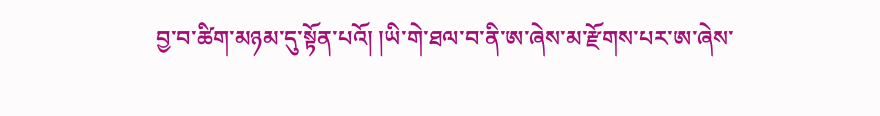བྱ་བ་ཚིག་མཉམ་དུ་སྟོན་པའོ། །ཡི་གེ་ཐལ་བ་ནི་ཨ་ཞེས་མ་རྫོགས་པར་ཨ་ཞེས་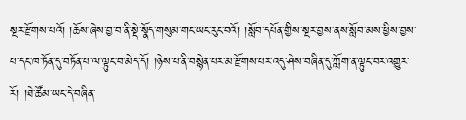སྔར་རྫོགས་པའོ། །ཆོས་ཞེས་བྱ་བ་ནི་སྡེ་སྣོད་གསུམ་གང་ཡང་རུང་བའོ། །སློབ་དཔོན་གྱིས་སྔར་བྱས་ནས་སློབ་མས་ཕྱིས་བྱས་པ་དང་ཁ་ཏོན་དུ་བཏོན་པ་ལ་ལྟུང་བ་མེད་དོ། །ཉེས་པ་ནི་བསྙེན་པར་མ་རྫོགས་པར་འདུ་ཤེས་བཞིན་དུ་ཀློག་ན་ལྟུང་བར་འགྱུར་རོ། །ཐེ་ཚོམ་ཡང་དེ་བཞིན་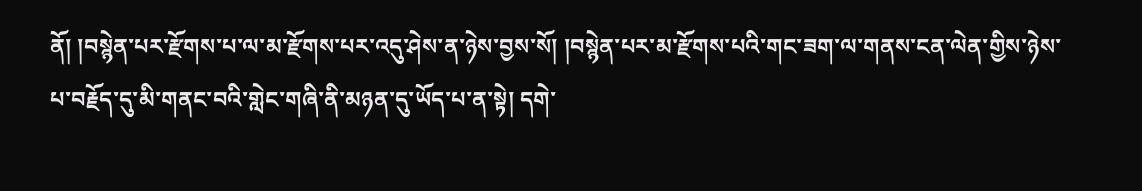ནོ། །བསྙེན་པར་རྫོགས་པ་ལ་མ་རྫོགས་པར་འདུ་ཤེས་ན་ཉེས་བྱས་སོ། །བསྙེན་པར་མ་རྫོགས་པའི་གང་ཟག་ལ་གནས་ངན་ལེན་གྱིས་ཉེས་པ་བརྗོད་དུ་མི་གནང་བའི་གླེང་གཞི་ནི་མཉན་དུ་ཡོད་པ་ན་སྟེ། དགེ་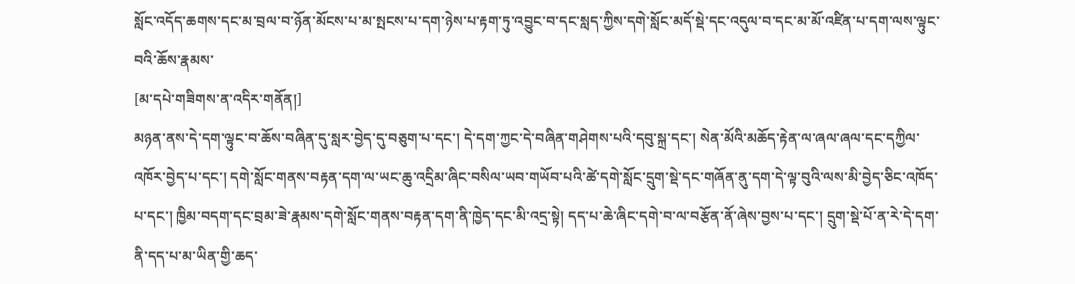སློང་འདོད་ཆགས་དང་མ་བྲལ་བ་ཉོན་མོངས་པ་མ་སྤངས་པ་དག་ཉེས་པ་རྟག་ཏུ་འབྱུང་བ་དང་སླད་ཀྱིས་དགེ་སློང་མདོ་སྡེ་དང་འདུལ་བ་དང་མ་མོ་འཛིན་པ་དག་ལས་ལྟུང་བའི་ཆོས་རྣམས་
[མ་དཔེ་གཟིགས་ན་འདིར་གནོན།]
མཉན་ནས་དེ་དག་ལྟུང་བ་ཆོས་བཞིན་དུ་སླར་བྱེད་དུ་བཅུག་པ་དང་། དེ་དག་ཀྱང་དེ་བཞིན་གཤེགས་པའི་དབུ་སྐྲ་དང་། སེན་མོའི་མཆོད་རྟེན་ལ་ཞལ་ཞལ་དང་དཀྱིལ་འཁོར་བྱེད་པ་དང་། དགེ་སློང་གནས་བརྟན་དག་ལ་ཡང་ཆུ་འདྲིམ་ཞིང་བསིལ་ཡབ་གཡོབ་པའི་ཚེ་དགེ་སློང་དྲུག་སྡེ་དང་གཞོན་ནུ་དག་དེ་ལྟ་བུའི་ལས་མི་བྱེད་ཅིང་འཁོད་པ་དང་། ཁྱིམ་བདག་དང་བྲམ་ཟེ་རྣམས་དགེ་སློང་གནས་བརྟན་དག་ནི་ཁྱེད་དང་མི་འདྲ་སྟེ། དད་པ་ཆེ་ཞིང་དགེ་བ་ལ་བརྩོན་ནོ་ཞེས་བྱས་པ་དང་། དྲུག་སྡེ་པོ་ན་རེ་དེ་དག་ནི་དད་པ་མ་ཡིན་གྱི་ཆད་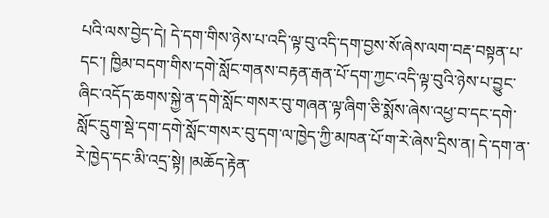པའི་ལས་བྱེད་དེ། དེ་དག་གིས་ཉེས་པ་འདི་ལྟ་བུ་འདི་དག་བྱས་སོ་ཞེས་ལག་བརྡ་བསྟན་པ་དང་། ཁྱིམ་བདག་གིས་དགེ་སློང་གནས་བརྟན་རྒན་པོ་དག་ཀྱང་འདི་ལྟ་བུའི་ཉེས་པ་བྱུང་ཞིང་འདོད་ཆགས་སྐྱེ་ན་དགེ་སློང་གསར་བུ་གཞན་ལྟ་ཞིག་ཅི་སྨོས་ཞེས་འཕྱ་བ་དང་དགེ་སློང་དྲུག་སྡེ་དག་དགེ་སློང་གསར་བུ་དག་ལ་ཁྱེད་ཀྱི་མཁན་པོ་ག་རེ་ཞེས་དྲིས་ན། དེ་དག་ན་རེ་ཁྱེད་དང་མི་འདྲ་སྟེ། །མཆོད་རྟེན་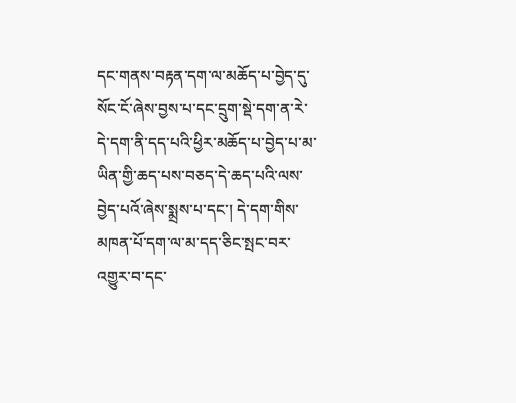དང་གནས་བརྟན་དག་ལ་མཆོད་པ་བྱེད་དུ་སོང་ངོ་ཞེས་བྱས་པ་དང་དྲུག་སྡེ་དག་ན་རེ་དེ་དག་ནི་དད་པའི་ཕྱིར་མཆོད་པ་བྱེད་པ་མ་ཡིན་གྱི་ཆད་པས་བཅད་དེ་ཆད་པའི་ལས་བྱེད་པའོ་ཞེས་སྨྲས་པ་དང་། དེ་དག་གིས་མཁན་པོ་དག་ལ་མ་དད་ཅིང་སྤང་བར་འགྱུར་བ་དང་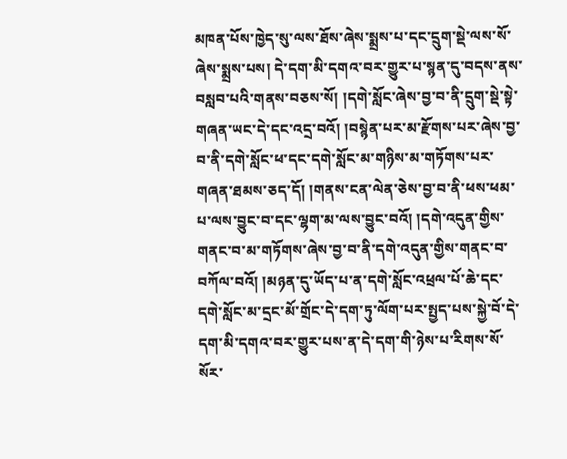མཁན་པོས་ཁྱེད་སུ་ལས་ཐོས་ཞེས་སྨྲས་པ་དང་དྲུག་སྡེ་ལས་སོ་ཞེས་སྨྲས་པས། དེ་དག་མི་དགའ་བར་གྱུར་པ་སྙན་དུ་བདས་ནས་བསླབ་པའི་གནས་བཅས་སོ། །དགེ་སློང་ཞེས་བྱ་བ་ནི་དྲུག་སྡེ་སྟེ་གཞན་ཡང་དེ་དང་འདྲ་བའོ། །བསྙེན་པར་མ་རྫོགས་པར་ཞེས་བྱ་བ་ནི་དགེ་སློང་ཕ་དང་དགེ་སློང་མ་གཉིས་མ་གཏོགས་པར་གཞན་ཐམས་ཅད་དོ། །གནས་ངན་ལེན་ཅེས་བྱ་བ་ནི་ཕས་ཕམ་པ་ལས་བྱུང་བ་དང་ལྷག་མ་ལས་བྱུང་བའོ། །དགེ་འདུན་གྱིས་གནང་བ་མ་གཏོགས་ཞེས་བྱ་བ་ནི་དགེ་འདུན་གྱིས་གནང་བ་བཀོལ་བའོ། །མཉན་དུ་ཡོད་པ་ན་དགེ་སློང་འཕྲལ་པོ་ཆེ་དང་དགེ་སློང་མ་དྲང་མོ་གྲོང་དེ་དག་ཏུ་ལོག་པར་སྤྱད་པས་སྐྱེ་བོ་དེ་དག་མི་དགའ་བར་གྱུར་པས་ན་དེ་དག་གི་ཉེས་པ་རིགས་སོ་སོར་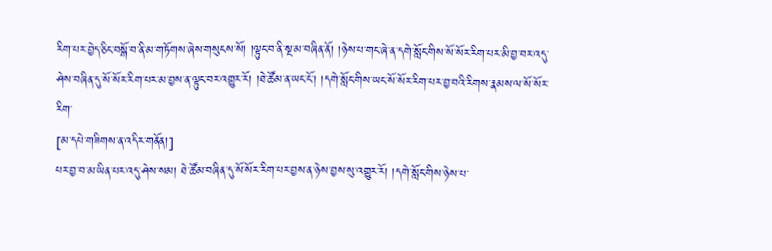རིག་པར་བྱེད་ཅིང་བསྒོ་བ་ནི་མ་གཏོགས་ཞེས་གསུངས་སོ། །ལྟུང་བ་ནི་སྔ་མ་བཞིན་ནོ། །ཉེས་པ་གང་ཞེ་ན་དགེ་སློང་གིས་སོ་སོར་རིག་པར་མི་བྱ་བར་འདུ་ཤེས་བཞིན་དུ་སོ་སོར་རིག་པར་མ་བྱས་ན་ལྟུང་བར་འགྱུར་རོ། །ཐེ་ཚོམ་ན་ཡང་ངོ་། །དགེ་སློང་གིས་ཡང་སོ་སོར་རིག་པར་བྱ་བའི་རིགས་རྣམས་ལ་སོ་སོར་རིག་
[མ་དཔེ་གཟིགས་ན་འདིར་གནོན།]
པར་བྱ་བ་མ་ཡིན་པར་འདུ་ཤེས་སམ། ཐེ་ཚོམ་བཞིན་དུ་སོ་སོར་རིག་པར་བྱས་ན་ཉེས་བྱས་སུ་འགྱུར་རོ། །དགེ་སློང་གིས་ཉེས་པ་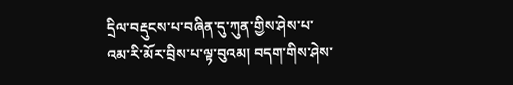དྲིལ་བརྡུངས་པ་བཞིན་དུ་ཀུན་གྱིས་ཤེས་པ་འམ་རི་མོར་བྲིས་པ་ལྟ་བུའམ། བདག་གིས་ཤེས་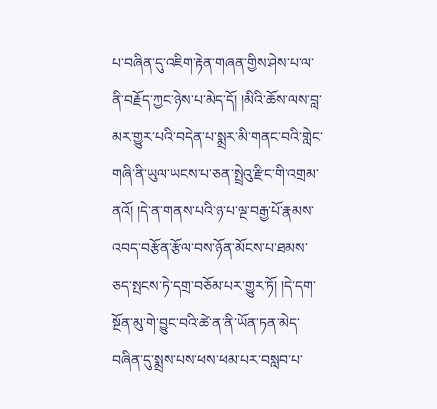པ་བཞིན་དུ་འཇིག་རྟེན་གཞན་གྱིས་ཤེས་པ་ལ་ནི་བརྗོད་ཀྱང་ཉེས་པ་མེད་དོ། །མིའི་ཆོས་ལས་བླ་མར་གྱུར་པའི་བདེན་པ་སྨྲར་མི་གནང་བའི་གླེང་གཞི་ནི་ཡུལ་ཡངས་པ་ཅན་སྤྲེའུ་རྫིང་གི་འགྲམ་ནའོ། །དེ་ན་གནས་པའི་ཉ་པ་ལྔ་བརྒྱ་པོ་རྣམས་འབད་བརྩོན་རྩོལ་བས་ཉོན་མོངས་པ་ཐམས་ཅད་སྤངས་ཏེ་དགྲ་བཅོམ་པར་གྱུར་ཏོ། །དེ་དག་སྔོན་མུ་གེ་བྱུང་བའི་ཚེ་ན་ནི་ཡོན་ཏན་མེད་བཞིན་དུ་སྨྲས་པས་ཕས་ཕམ་པར་བསླབ་པ་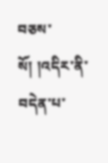བཅས་སོ། །འདིར་ནི་བདེན་པ་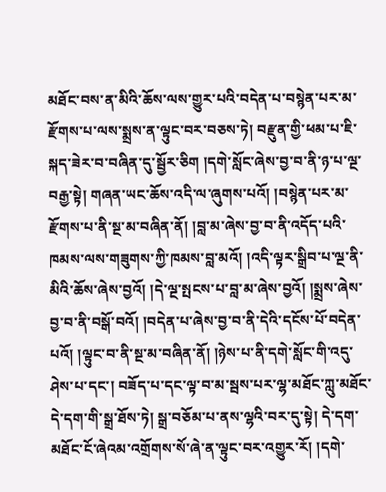མཐོང་བས་ན་མིའི་ཆོས་ལས་གྱུར་པའི་བདེན་པ་བསྙེན་པར་མ་རྫོགས་པ་ལས་སྨྲས་ན་ལྟུང་བར་བཅས་ཏེ། བརྫུན་གྱི་ཕམ་པ་ཇི་སྐད་ཟེར་བ་བཞིན་དུ་སྦྱོར་ཅིག །དགེ་སློང་ཞེས་བྱ་བ་ནི་ཉ་པ་ལྔ་བརྒྱ་སྟེ། གཞན་ཡང་ཆོས་འདི་ལ་ཞུགས་པའོ། །བསྙེན་པར་མ་རྫོགས་པ་ནི་སྔ་མ་བཞིན་ནོ། །བླ་མ་ཞེས་བྱ་བ་ནི་འདོད་པའི་ཁམས་ལས་གཟུགས་ཀྱི་ཁམས་བླ་མའོ། །འདི་ལྟར་སྒྲིབ་པ་ལྔ་ནི་མིའི་ཆོས་ཞེས་བྱའོ། །དེ་ལྔ་སྤངས་པ་བླ་མ་ཞེས་བྱའོ། །སྨྲས་ཞེས་བྱ་བ་ནི་བསྒོ་བའོ། །བདེན་པ་ཞེས་བྱ་བ་ནི་དེའི་དངོས་པོ་བདེན་པའོ། །ལྟུང་བ་ནི་སྔ་མ་བཞིན་ནོ། །ཉེས་པ་ནི་དགེ་སློང་གི་འདུ་ཤེས་པ་དང་། བཟོད་པ་དང་ལྟ་བ་མ་སྦས་པར་ལྷ་མཐོང་ཀླུ་མཐོང་དེ་དག་གི་སྒྲ་ཐོས་ཏེ། སྒྲ་བཅོམ་པ་ནས་ལྷའི་བར་དུ་སྟེ། དེ་དག་མཐོང་ངོ་ཞེའམ་འགྲོགས་སོ་ཞེ་ན་ལྟུང་བར་འགྱུར་རོ། །དགེ་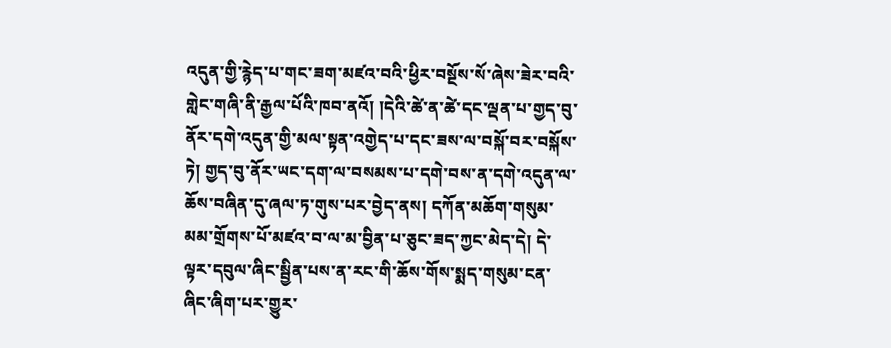འདུན་གྱི་རྙེད་པ་གང་ཟག་མཛའ་བའི་ཕྱིར་བསྔོས་སོ་ཞེས་ཟེར་བའི་གླེང་གཞི་ནི་རྒྱལ་པོའི་ཁབ་ནའོ། །དེའི་ཚེ་ན་ཚེ་དང་ལྡན་པ་གྱད་བུ་ནོར་དགེ་འདུན་གྱི་མལ་སྟན་འགྱེད་པ་དང་ཟས་ལ་བསྐོ་བར་བསྐོས་ཏེ། གྱད་བུ་ནོར་ཡང་དག་ལ་བསམས་པ་དགེ་བས་ན་དགེ་འདུན་ལ་ཆོས་བཞིན་དུ་ཞལ་ཏ་གུས་པར་བྱེད་ནས། དཀོན་མཆོག་གསུམ་མམ་གྲོགས་པོ་མཛའ་བ་ལ་མ་བྱིན་པ་ཅུང་ཟད་ཀྱང་མེད་དེ། དེ་ལྟར་དབུལ་ཞིང་སྦྱིན་པས་ན་རང་གི་ཆོས་གོས་སྨད་གསུམ་ངན་ཞིང་ཞིག་པར་གྱུར་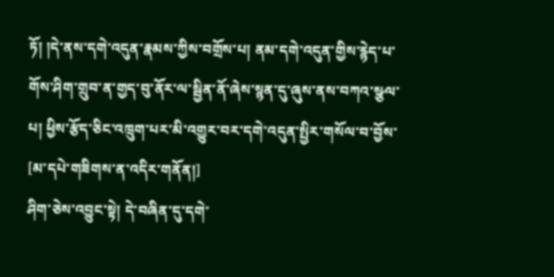ཏོ། །དེ་ནས་དགེ་འདུན་རྣམས་ཀྱིས་བགྲོས་པ། ནམ་དགེ་འདུན་གྱིས་རྙེད་པ་གོས་ཤིག་གྲུབ་ན་གྱད་བུ་ནོར་ལ་སྦྱིན་ནོ་ཞེས་སྙན་དུ་ཞུས་ནས་བཀའ་སྩལ་པ། ཕྱིས་རྩོད་ཅིང་འཁྲུག་པར་མི་འགྱུར་བར་དགེ་འདུན་སྤྱིར་གསོལ་བ་བྱོས་
[མ་དཔེ་གཟིགས་ན་འདིར་གནོན།]
ཤིག་ཅེས་འབྱུང་སྟེ། དེ་བཞིན་དུ་དགེ་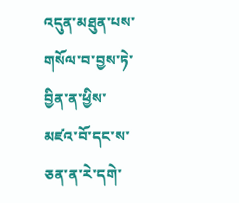འདུན་མཐུན་པས་གསོལ་བ་བྱས་ཏེ་བྱིན་ན་ཕྱིས་མཛའ་བོ་དང་ས་ཅན་ན་རེ་དགེ་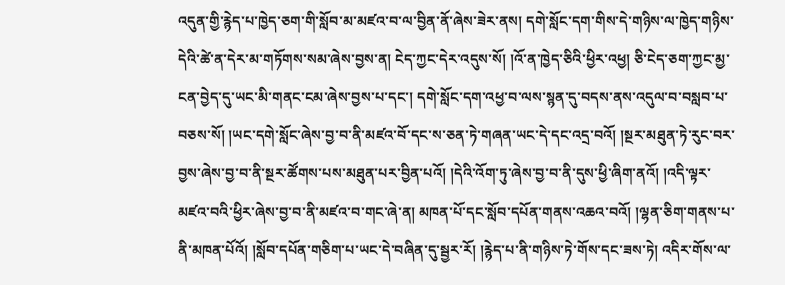འདུན་གྱི་རྙེད་པ་ཁྱེད་ཅག་གི་སློབ་མ་མཛའ་བ་ལ་བྱིན་ནོ་ཞེས་ཟེར་ནས། དགེ་སློང་དག་གིས་དེ་གཉིས་ལ་ཁྱེད་གཉིས་དེའི་ཚེ་ན་དེར་མ་གཏོགས་སམ་ཞེས་བྱས་ན། ངེད་ཀྱང་དེར་འདུས་སོ། །འོ་ན་ཁྱེད་ཅིའི་ཕྱིར་འཕྱ། ཅི་ངེད་ཅག་ཀྱང་མྱ་ངན་བྱེད་དུ་ཡང་མི་གནང་ངམ་ཞེས་བྱས་པ་དང་། དགེ་སློང་དག་འཕྱ་བ་ལས་སྙན་དུ་བདས་ནས་འདུལ་བ་བསླབ་པ་བཅས་སོ། །ཡང་དགེ་སློང་ཞེས་བྱ་བ་ནི་མཛའ་བོ་དང་ས་ཅན་ཏེ་གཞན་ཡང་དེ་དང་འདྲ་བའོ། །སྔར་མཐུན་ཏེ་རུང་བར་བྱས་ཞེས་བྱ་བ་ནི་སྔར་ཚོགས་པས་མཐུན་པར་བྱིན་པའོ། །དེའི་འོག་ཏུ་ཞེས་བྱ་བ་ནི་དུས་ཕྱི་ཞིག་ནའོ། །འདི་ལྟར་མཛའ་བའི་ཕྱིར་ཞེས་བྱ་བ་ནི་མཛའ་བ་གང་ཞེ་ན། མཁན་པོ་དང་སློབ་དཔོན་གནས་འཆའ་བའོ། །ལྷན་ཅིག་གནས་པ་ནི་མཁན་པོའོ། །སློབ་དཔོན་གཅིག་པ་ཡང་དེ་བཞིན་དུ་སྦྱར་རོ། །རྙེད་པ་ནི་གཉིས་ཏེ་གོས་དང་ཟས་ཏེ། འདིར་གོས་ལ་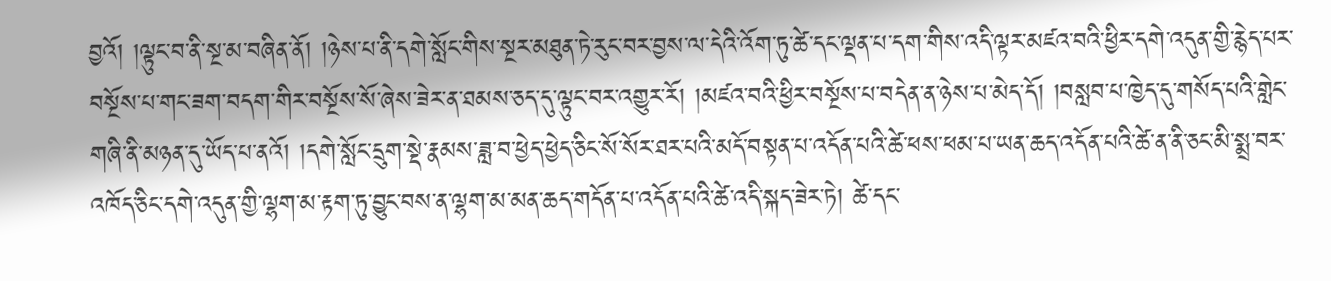བྱའོ། །ལྟུང་བ་ནི་སྔ་མ་བཞིན་ནོ། །ཉེས་པ་ནི་དགེ་སློང་གིས་སྔར་མཐུན་ཏེ་རུང་བར་བྱས་ལ་དེའི་འོག་ཏུ་ཚེ་དང་ལྡན་པ་དག་གིས་འདི་ལྟར་མཛའ་བའི་ཕྱིར་དགེ་འདུན་གྱི་རྙེད་པར་བསྔོས་པ་གང་ཟག་བདག་གིར་བསྔོས་སོ་ཞེས་ཟེར་ན་ཐམས་ཅད་དུ་ལྟུང་བར་འགྱུར་རོ། །མཛའ་བའི་ཕྱིར་བསྔོས་པ་བདེན་ན་ཉེས་པ་མེད་དོ། །བསླབ་པ་ཁྱེད་དུ་གསོད་པའི་གླེང་གཞི་ནི་མཉན་དུ་ཡོད་པ་ནའོ། །དགེ་སློང་དྲུག་སྡེ་རྣམས་ཟླ་བ་ཕྱེད་ཕྱེད་ཅིང་སོ་སོར་ཐར་པའི་མདོ་བསྟན་པ་འདོན་པའི་ཚེ་ཕས་ཕམ་པ་ཡན་ཆད་འདོན་པའི་ཚེ་ན་ནི་ཅང་མི་སྨྲ་བར་འཁོད་ཅིང་དགེ་འདུན་གྱི་ལྷག་མ་རྟག་ཏུ་བྱུང་བས་ན་ལྷག་མ་མན་ཆད་གདོན་པ་འདོན་པའི་ཚེ་འདི་སྐད་ཟེར་ཏེ། ཚེ་དང་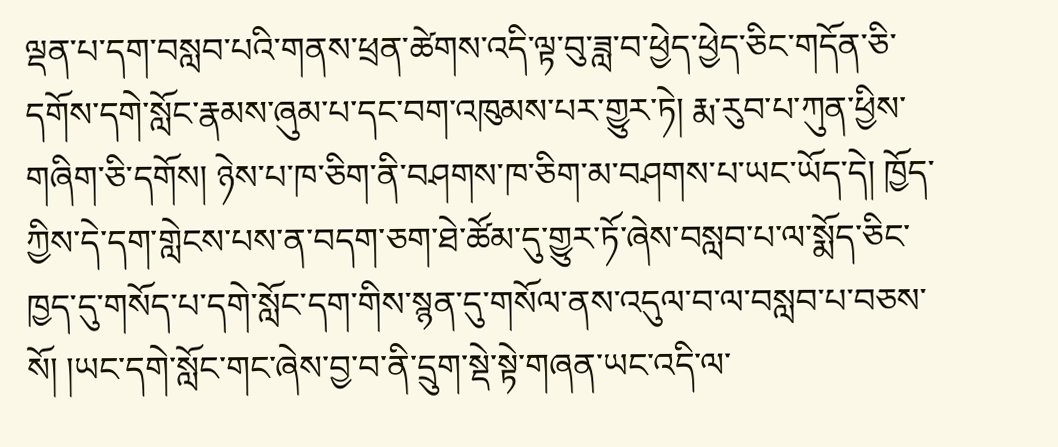ལྡན་པ་དག་བསླབ་པའི་གནས་ཕྲན་ཚེགས་འདི་ལྟ་བུ་ཟླ་བ་ཕྱེད་ཕྱེད་ཅིང་གདོན་ཅི་དགོས་དགེ་སློང་རྣམས་ཞུམ་པ་དང་བག་འཁུམས་པར་གྱུར་ཏེ། རྨ་རུབ་པ་ཀུན་ཕྱིས་གཞིག་ཅི་དགོས། ཉེས་པ་ཁ་ཅིག་ནི་བཤགས་ཁ་ཅིག་མ་བཤགས་པ་ཡང་ཡོད་དེ། ཁྱོད་ཀྱིས་དེ་དག་གླེངས་པས་ན་བདག་ཅག་ཐེ་ཚོམ་དུ་གྱུར་ཏོ་ཞེས་བསླབ་པ་ལ་སྨོད་ཅིང་ཁྱད་དུ་གསོད་པ་དགེ་སློང་དག་གིས་སྙན་དུ་གསོལ་ནས་འདུལ་བ་ལ་བསླབ་པ་བཅས་སོ། །ཡང་དགེ་སློང་གང་ཞེས་བྱ་བ་ནི་དྲུག་སྡེ་སྟེ་གཞན་ཡང་འདི་ལ་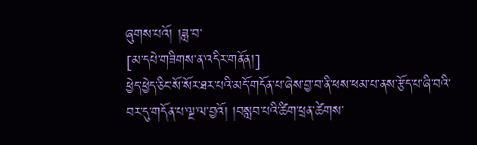ཞུགས་པའོ། །ཟླ་བ་
[མ་དཔེ་གཟིགས་ན་འདིར་གནོན།]
ཕྱེད་ཕྱེད་ཅིང་སོ་སོར་ཐར་པའི་མདོ་གདོན་པ་ཞེས་བྱ་བ་ནི་ཕས་ཕམ་པ་ནས་རྩོད་པ་ཞི་བའི་བར་དུ་གདོན་པ་ལྔ་ལ་བྱའོ། །བསླབ་པའི་ཚིག་ཕྲན་ཚེགས་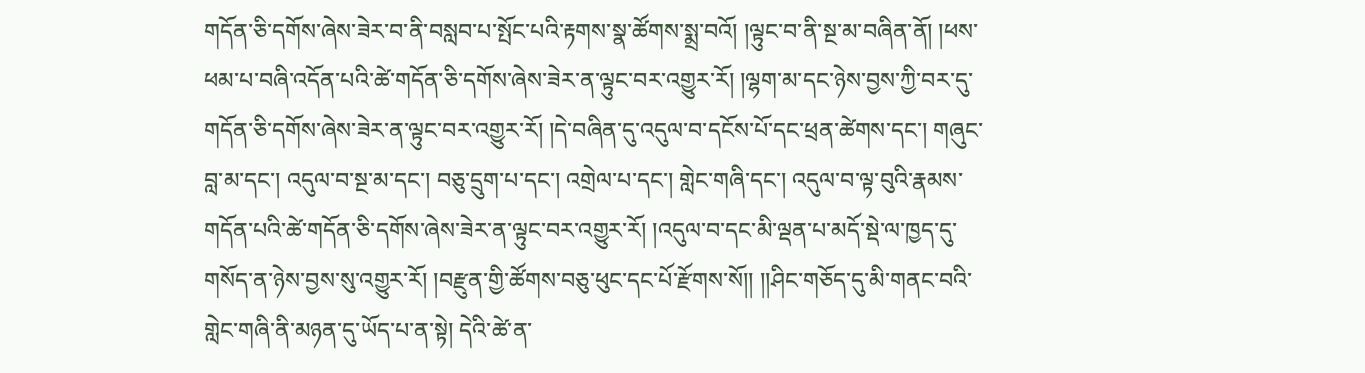གདོན་ཅི་དགོས་ཞེས་ཟེར་བ་ནི་བསླབ་པ་སྤོང་པའི་རྟགས་སྣ་ཚོགས་སྨྲ་བའོ། །ལྟུང་བ་ནི་སྔ་མ་བཞིན་ནོ། །ཕས་ཕམ་པ་བཞི་འདོན་པའི་ཚེ་གདོན་ཅི་དགོས་ཞེས་ཟེར་ན་ལྟུང་བར་འགྱུར་རོ། །ལྷག་མ་དང་ཉེས་བྱས་ཀྱི་བར་དུ་གདོན་ཅི་དགོས་ཞེས་ཟེར་ན་ལྟུང་བར་འགྱུར་རོ། །དེ་བཞིན་དུ་འདུལ་བ་དངོས་པོ་དང་ཕྲན་ཚེགས་དང་། གཞུང་བླ་མ་དང་། འདུལ་བ་སྔ་མ་དང་། བཅུ་དྲུག་པ་དང་། འགྲེལ་པ་དང་། གླེང་གཞི་དང་། འདུལ་བ་ལྟ་བུའི་རྣམས་གདོན་པའི་ཚེ་གདོན་ཅི་དགོས་ཞེས་ཟེར་ན་ལྟུང་བར་འགྱུར་རོ། །འདུལ་བ་དང་མི་ལྡན་པ་མདོ་སྡེ་ལ་ཁྱད་དུ་གསོད་ན་ཉེས་བྱས་སུ་འགྱུར་རོ། །བརྫུན་གྱི་ཚོགས་བཅུ་ཕུང་དང་པོ་རྫོགས་སོ།། །།ཤིང་གཅོད་དུ་མི་གནང་བའི་གླེང་གཞི་ནི་མཉན་དུ་ཡོད་པ་ན་སྟེ། དེའི་ཚེ་ན་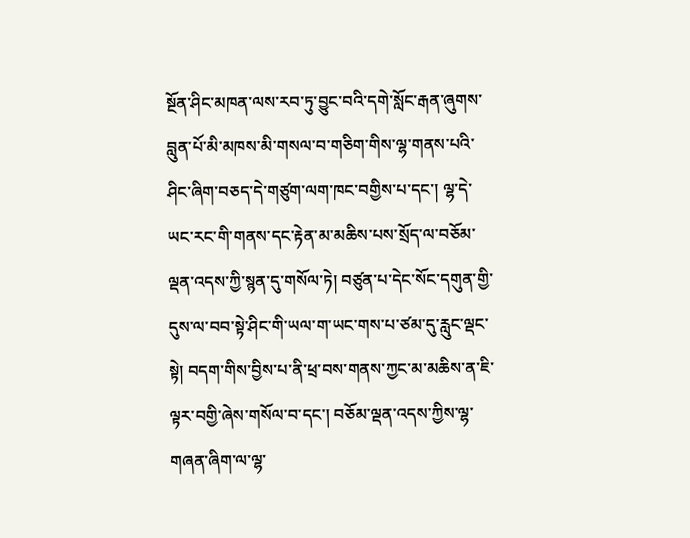སྔོན་ཤིང་མཁན་ལས་རབ་ཏུ་བྱུང་བའི་དགེ་སློང་རྒན་ཞུགས་བླུན་པོ་མི་མཁས་མི་གསལ་བ་གཅིག་གིས་ལྷ་གནས་པའི་ཤིང་ཞིག་བཅད་དེ་གཙུག་ལག་ཁང་བགྱིས་པ་དང་། ལྷ་དེ་ཡང་རང་གི་གནས་དང་རྟེན་མ་མཆིས་པས་སྲོད་ལ་བཅོམ་ལྡན་འདས་ཀྱི་སྙན་དུ་གསོལ་ཏེ། བཙུན་པ་དེང་སོང་དགུན་གྱི་དུས་ལ་བབ་སྟེ་ཤིང་གི་ཡལ་ག་ཡང་གས་པ་ཙམ་དུ་རླུང་ལྡང་སྟེ། བདག་གིས་བྱིས་པ་ནི་ཕྲ་བས་གནས་ཀྱང་མ་མཆིས་ན་ཇི་ལྟར་བགྱི་ཞེས་གསོལ་བ་དང་། བཅོམ་ལྡན་འདས་ཀྱིས་ལྷ་གཞན་ཞིག་ལ་ལྷ་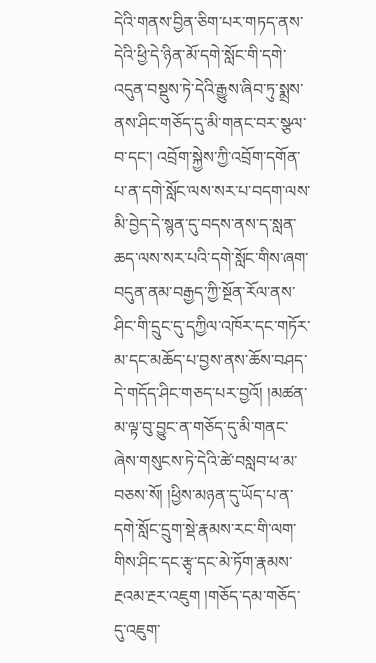དེའི་གནས་བྱིན་ཅིག་པར་གཏད་ནས་དེའི་ཕྱི་དེ་ཉིན་མོ་དགེ་སློང་གི་དགེ་འདུན་བསྡུས་ཏེ་དེའི་རྒྱུས་ཞིབ་ཏུ་སྨྲས་ནས་ཤིང་གཅོད་དུ་མི་གནང་བར་སྩལ་བ་དང་། འབྲོག་སྐྱེས་ཀྱི་འབྲོག་དགོན་པ་ན་དགེ་སློང་ལས་སར་པ་བདག་ལས་མི་བྱེད་དེ་སྙན་དུ་བདས་ནས་ད་སླན་ཆད་ལས་སར་པའི་དགེ་སློང་གིས་ཞག་བདུན་ནམ་བརྒྱད་ཀྱི་སྔོན་རོལ་ནས་ཤིང་གི་དྲུང་དུ་དཀྱིལ་འཁོར་དང་གཏོར་མ་དང་མཆོད་པ་བྱས་ནས་ཆོས་བཤད་དེ་གདོད་ཤིང་གཅད་པར་བྱའོ། །མཚན་མ་ལྟ་བུ་བྱུང་ན་གཅོད་དུ་མི་གནང་ཞེས་གསུངས་ཏེ་དེའི་ཚེ་བསླབ་ཕ་མ་བཅས་སོ། །ཕྱིས་མཉན་དུ་ཡོད་པ་ན་དགེ་སློང་དྲུག་སྡེ་རྣམས་རང་གི་ལག་གིས་ཤིང་དང་རྩྭ་དང་མེ་ཏོག་རྣམས་རྔའམ་རྔར་འཇུག །གཅོད་དམ་གཅོད་དུ་འཇུག་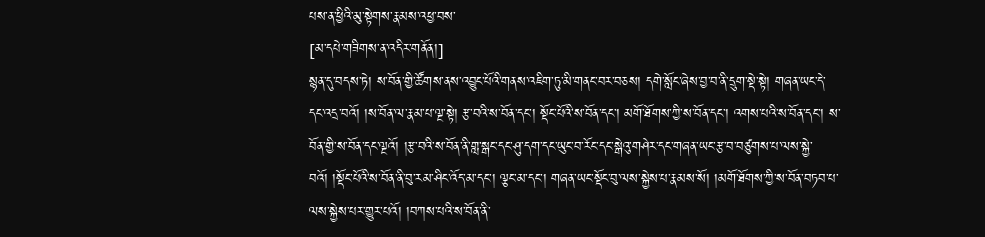པས་ན་ཕྱིའི་མུ་སྟེགས་རྣམས་འཕྱ་བས་
[མ་དཔེ་གཟིགས་ན་འདིར་གནོན།]
སྙན་དུ་བདས་ཏེ། ས་བོན་གྱི་ཚོགས་ནས་འབྱུང་པོའི་གནས་འཇིག་ཏུ་མི་གནང་བར་བཅས། དགེ་སློང་ཞེས་བྱ་བ་ནི་དྲུག་སྡེ་སྟེ། གཞན་ཡང་དེ་དང་འདྲ་བའོ། །ས་བོན་ལ་རྣམ་པ་ལྔ་སྟེ། རྩ་བའི་ས་བོན་དང་། སྡོང་པོའི་ས་བོན་དང་། མགོ་ཐོགས་ཀྱི་ས་བོན་དང་། འགས་པའི་ས་བོན་དང་། ས་བོན་གྱི་ས་བོན་དང་ལྔའོ། །རྩ་བའི་ས་བོན་ནི་གླ་སྒང་དང་ཤུ་དག་དང་ཡུང་བ་རོང་དང་སྒེའུ་གཤེར་དང་གཞན་ཡང་རྩ་བ་བཙུགས་པ་ལས་སྐྱེ་བའོ། །སྡོང་པོའི་ས་བོན་ནི་བུ་རམ་ཤིང་འོད་མ་དང་། ལྕང་མ་དང་། གཞན་ཡང་སྡོང་བུ་ལས་སྐྱེས་པ་རྣམས་སོ། །མགོ་ཐོགས་ཀྱི་ས་བོན་བཏབ་པ་ལས་སྐྱེས་པར་གྱུར་པའོ། །བཀས་པའི་ས་བོན་ནི་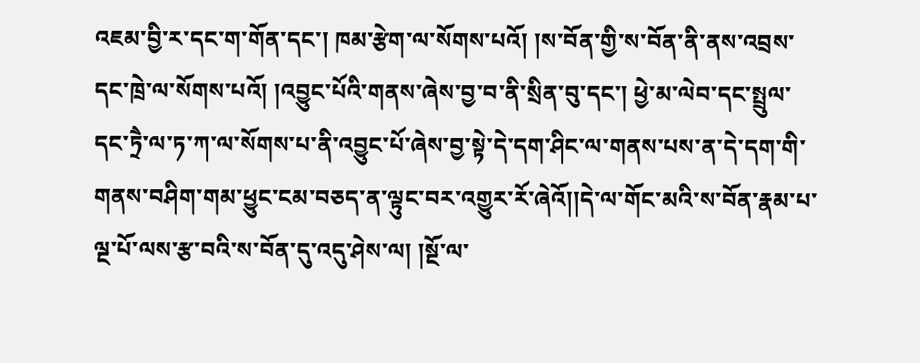འཇམ་བྱི་ར་དང་ག་གོན་དང་། ཁམ་རྩེག་ལ་སོགས་པའོ། །ས་བོན་གྱི་ས་བོན་ནི་ནས་འབྲས་དང་ཁྲེ་ལ་སོགས་པའོ། །འབྱུང་པོའི་གནས་ཞེས་བྱ་བ་ནི་སྲིན་བུ་དང་། ཕྱེ་མ་ལེབ་དང་སྤྲུལ་དང་ཏྲཻ་ལ་ཏ་ཀ་ལ་སོགས་པ་ནི་འབྱུང་པོ་ཞེས་བྱ་སྟེ་དེ་དག་ཤིང་ལ་གནས་པས་ན་དེ་དག་གི་གནས་བཤིག་གམ་ཕྱུང་ངམ་བཅད་ན་ལྟུང་བར་འགྱུར་རོ་ཞེའོ།།དེ་ལ་གོང་མའི་ས་བོན་རྣམ་པ་ལྔ་པོ་ལས་རྩ་བའི་ས་བོན་དུ་འདུ་ཤེས་ལ། །སྔོ་ལ་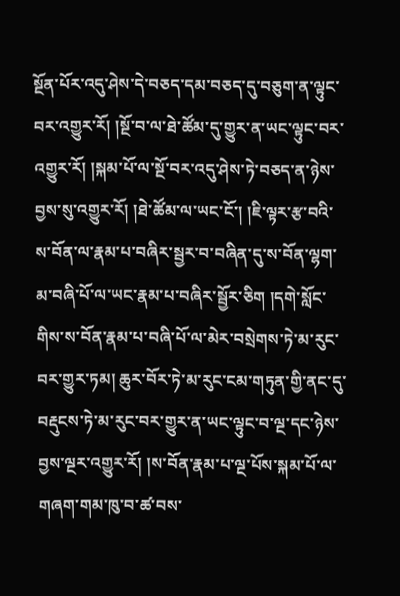སྔོན་པོར་འདུ་ཤེས་དེ་བཅད་དམ་བཅད་དུ་བཅུག་ན་ལྟུང་བར་འགྱུར་རོ། །སྔོ་བ་ལ་ཐེ་ཚོམ་དུ་གྱུར་ན་ཡང་ལྟུང་བར་འགྱུར་རོ། །སྐམ་པོ་ལ་སྔོ་བར་འདུ་ཤེས་ཏེ་བཅད་ན་ཉེས་བྱས་སུ་འགྱུར་རོ། །ཐེ་ཚོམ་ལ་ཡང་ངོ་། །ཇི་ལྟར་རྩ་བའི་ས་བོན་ལ་རྣམ་པ་བཞིར་སྦྱར་བ་བཞིན་དུ་ས་བོན་ལྷག་མ་བཞི་པོ་ལ་ཡང་རྣམ་པ་བཞིར་སྦྱོར་ཅིག །དགེ་སློང་གིས་ས་བོན་རྣམ་པ་བཞི་པོ་ལ་མེར་བསྲེགས་ཏེ་མ་རུང་བར་གྱུར་ཏམ། ཆུར་བོར་ཏེ་མ་རུང་ངམ་གཏུན་གྱི་ནང་དུ་བརྡུངས་ཏེ་མ་རུང་བར་གྱུར་ན་ཡང་ལྟུང་བ་ལྔ་དང་ཉེས་བྱས་ལྔར་འགྱུར་རོ། །ས་བོན་རྣམ་པ་ལྔ་པོས་སྐམ་པོ་ལ་གཞག་གམ་ཁུ་བ་ཚ་བས་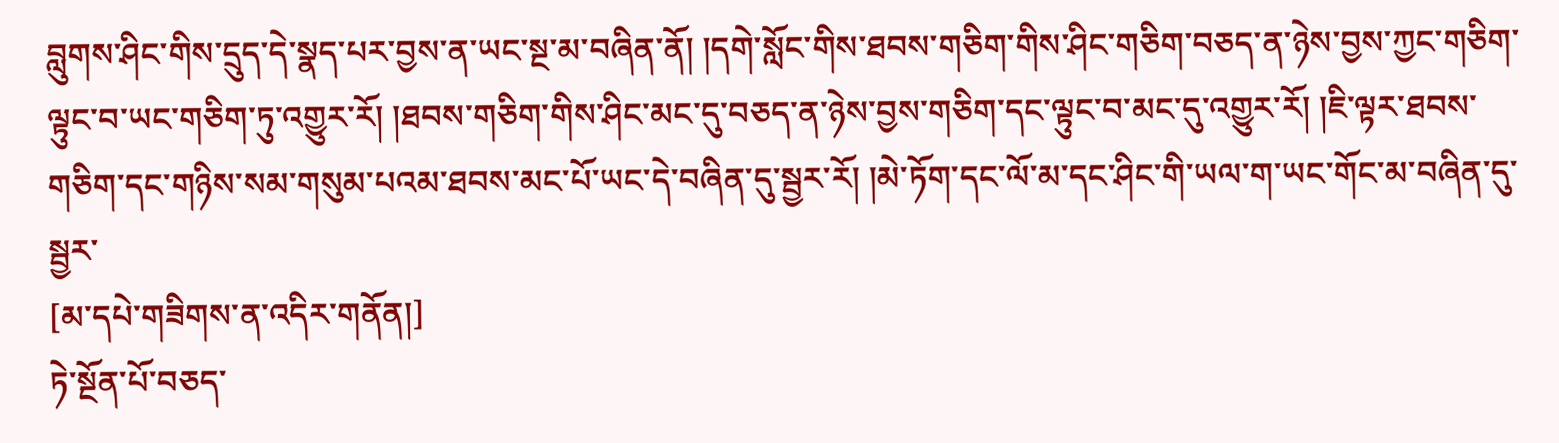བླུགས་ཤིང་གིས་དྲུད་དེ་སྣད་པར་བྱས་ན་ཡང་སྔ་མ་བཞིན་ནོ། །དགེ་སློང་གིས་ཐབས་གཅིག་གིས་ཤིང་གཅིག་བཅད་ན་ཉེས་བྱས་ཀྱང་གཅིག་ལྟུང་བ་ཡང་གཅིག་ཏུ་འགྱུར་རོ། །ཐབས་གཅིག་གིས་ཤིང་མང་དུ་བཅད་ན་ཉེས་བྱས་གཅིག་དང་ལྟུང་བ་མང་དུ་འགྱུར་རོ། །ཇི་ལྟར་ཐབས་གཅིག་དང་གཉིས་སམ་གསུམ་པའམ་ཐབས་མང་པོ་ཡང་དེ་བཞིན་དུ་སྦྱར་རོ། །མེ་ཏོག་དང་ལོ་མ་དང་ཤིང་གི་ཡལ་ག་ཡང་གོང་མ་བཞིན་དུ་སྦྱར་
[མ་དཔེ་གཟིགས་ན་འདིར་གནོན།]
ཏེ་སྔོན་པོ་བཅད་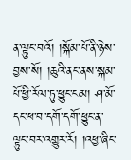ན་ལྟུང་བའོ། །སྐོམ་པོ་ནི་ཉེས་བྱས་སོ། །ཆུའི་ནང་ནས་སྐམ་པོ་ཕྱི་རོལ་ཏུ་ཕྱུང་ངམ། ཤ་མོ་དང་ཕ་བ་དགོ་དགོ་ཕྱུང་ན་ལྟུང་བར་འགྱུར་རོ། །འཕྱ་ཞིང་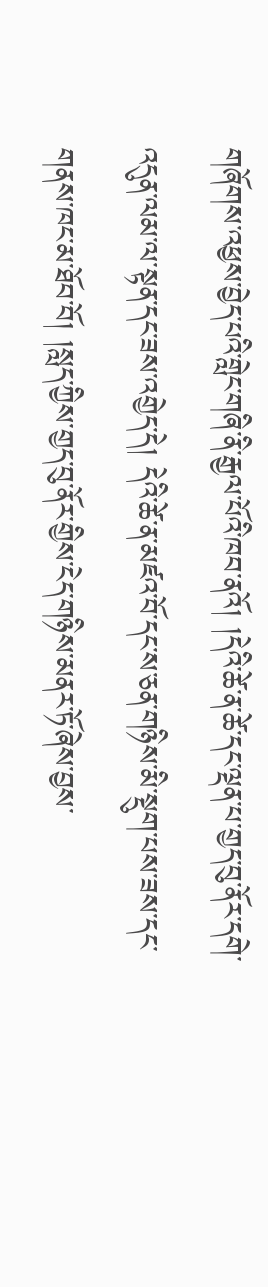གཞོགས་འཕྱས་བྱེད་པའི་གླེང་གཞི་ནི་རྒྱལ་པོའི་ཁབ་ནའོ། །དེའི་ཚེ་ན་ཚེ་དང་ལྡན་པ་གྱད་བུ་ནོར་དགེ་འདུན་ལམ་ལ་སྟན་དང་ཟས་འགྱེད་དེ། དེའི་ཚེ་ན་མཛའ་བོ་དང་ས་ཅན་གཉིས་མི་སྡུག་པས་ཟས་དང་གནས་ཁང་མ་ཐོབ་བོ། །སླད་ཀྱིས་གྱད་བུ་ནོར་གྱིས་ངེད་གཉིས་མནར་ཏོ་ཞེས་བྱས་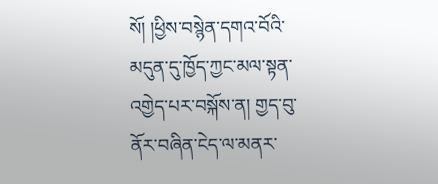སོ། །ཕྱིས་བསྙེན་དགའ་བོའི་མདུན་དུ་ཁྱོད་ཀྱང་མལ་སྟན་འགྱེད་པར་བསྐོས་ན། གྱད་བུ་ནོར་བཞིན་ངེད་ལ་མནར་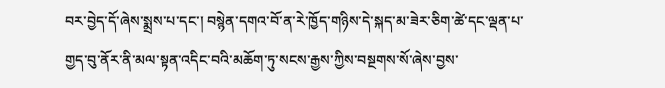བར་བྱེད་དོ་ཞེས་སྨྲས་པ་དང་། བསྙེན་དགའ་བོ་ན་རེ་ཁྱོད་གཉིས་དེ་སྐད་མ་ཟེར་ཅིག་ཚེ་དང་ལྡན་པ་གྱད་བུ་ནོར་ནི་མལ་སྟན་འདིང་བའི་མཆོག་ཏུ་སངས་རྒྱས་ཀྱིས་བསྔགས་སོ་ཞེས་བྱས་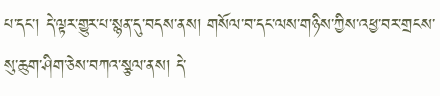པ་དང་། དེ་ལྟར་གྱུར་པ་སྙན་དུ་བདས་ནས། གསོལ་བ་དང་ལས་གཉིས་ཀྱིས་འཕྱ་བར་གྲངས་སུ་ཆུག་ཤིག་ཅེས་བཀའ་སྩལ་ནས། དེ་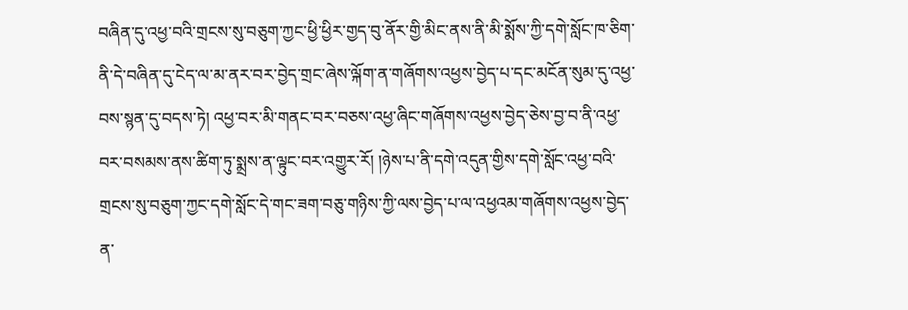བཞིན་དུ་འཕྱ་བའི་གྲངས་སུ་བཅུག་ཀྱང་ཕྱི་ཕྱིར་གྱད་བུ་ནོར་གྱི་མིང་ནས་ནི་མི་སྨོས་ཀྱི་དགེ་སློང་ཁ་ཅིག་ནི་དེ་བཞིན་དུ་ངེད་ལ་མ་ནར་བར་བྱེད་གྲང་ཞེས་ལྐོག་ན་གཞོགས་འཕྱས་བྱེད་པ་དང་མངོན་སུམ་དུ་འཕྱ་བས་སྙན་དུ་བདས་ཏེ། འཕྱ་བར་མི་གནང་བར་བཅས་འཕྱ་ཞིང་གཞོགས་འཕྱས་བྱེད་ཅེས་བྱ་བ་ནི་འཕྱ་བར་བསམས་ནས་ཚིག་ཏུ་སྨྲས་ན་ལྟུང་བར་འགྱུར་རོ། །ཉེས་པ་ནི་དགེ་འདུན་གྱིས་དགེ་སློང་འཕྱ་བའི་གྲངས་སུ་བཅུག་ཀྱང་དགེ་སློང་དེ་གང་ཟག་བཅུ་གཉིས་ཀྱི་ལས་བྱེད་པ་ལ་འཕྱའམ་གཞོགས་འཕྱས་བྱེད་ན་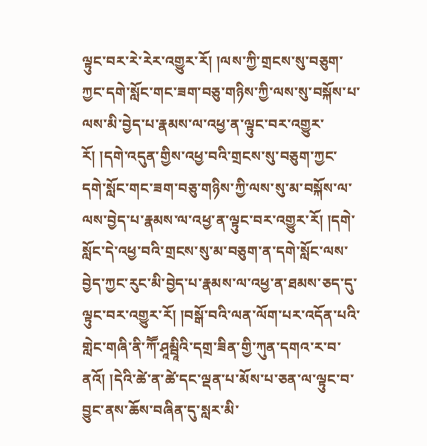ལྟུང་བར་རེ་རེར་འགྱུར་རོ། །ལས་ཀྱི་གྲངས་སུ་བཅུག་ཀྱང་དགེ་སློང་གང་ཟག་བཅུ་གཉིས་ཀྱི་ལས་སུ་བསྐོས་པ་ལས་མི་བྱེད་པ་རྣམས་ལ་འཕྱ་ན་ལྟུང་བར་འགྱུར་རོ། །དགེ་འདུན་གྱིས་འཕྱ་བའི་གྲངས་སུ་བཅུག་ཀྱང་དགེ་སློང་གང་ཟག་བཅུ་གཉིས་ཀྱི་ལས་སུ་མ་བསྐོས་ལ་ལས་བྱེད་པ་རྣམས་ལ་འཕྱ་ན་ལྟུང་བར་འགྱུར་རོ། །དགེ་སློང་དེ་འཕྱ་བའི་གྲངས་སུ་མ་བཅུག་ན་དགེ་སློང་ལས་བྱེད་ཀྱང་རུང་མི་བྱེད་པ་རྣམས་ལ་འཕྱ་ན་ཐམས་ཅད་དུ་ལྟུང་བར་འགྱུར་རོ། །བསྒོ་བའི་ལན་ལོག་པར་འདོན་པའི་གླེང་གཞི་ནི་ཀཽ་ཤཱམྦཱིའི་དགྲ་ཟིན་གྱི་ཀུན་དགའ་ར་བ་ནའོ། །དེའི་ཚེ་ན་ཚེ་དང་ལྡན་པ་མོས་པ་ཅན་ལ་ལྟུང་བ་བྱུང་ནས་ཆོས་བཞིན་དུ་སླར་མི་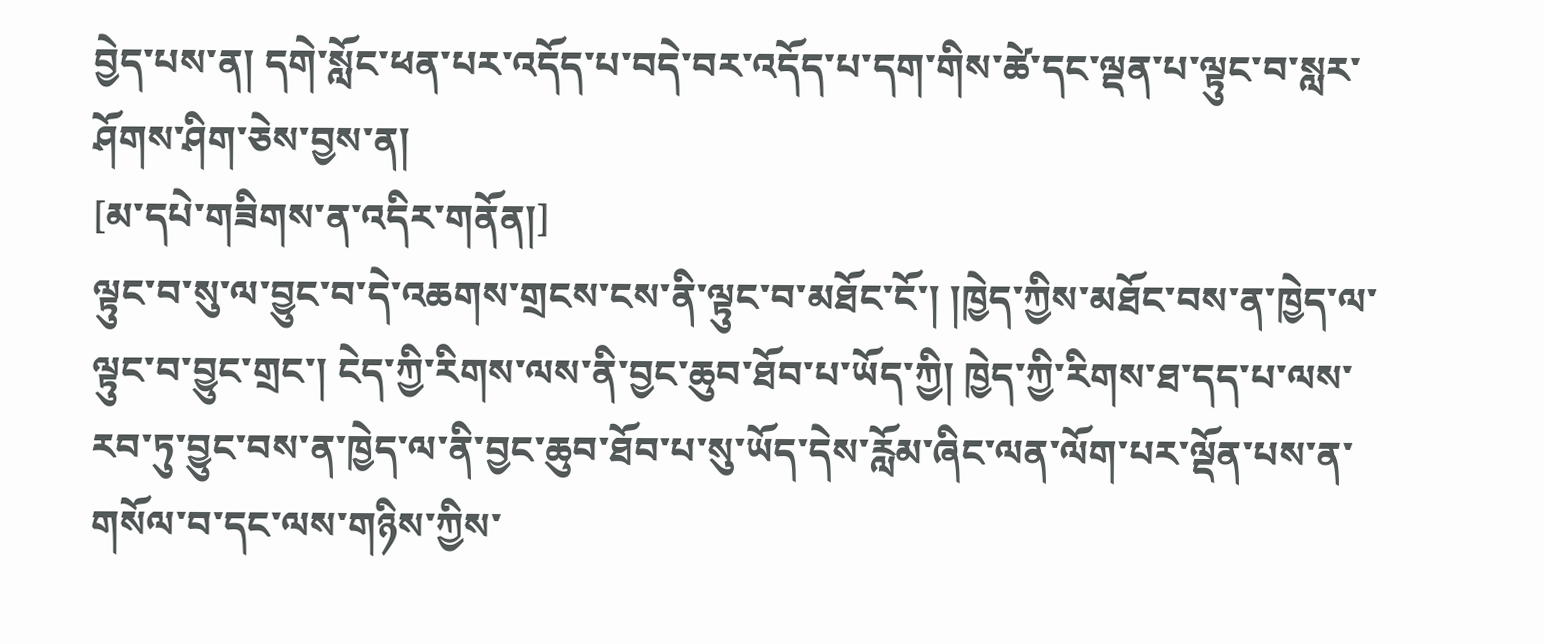བྱེད་པས་ན། དགེ་སློང་ཕན་པར་འདོད་པ་བདེ་བར་འདོད་པ་དག་གིས་ཚེ་དང་ལྡན་པ་ལྟུང་བ་སླར་ཤོགས་ཤིག་ཅེས་བྱས་ན།
[མ་དཔེ་གཟིགས་ན་འདིར་གནོན།]
ལྟུང་བ་སུ་ལ་བྱུང་བ་དེ་འཆགས་གྲངས་ངས་ནི་ལྟུང་བ་མཐོང་ངོ་། །ཁྱེད་ཀྱིས་མཐོང་བས་ན་ཁྱེད་ལ་ལྟུང་བ་བྱུང་གྲང་། ངེད་ཀྱི་རིགས་ལས་ནི་བྱང་ཆུབ་ཐོབ་པ་ཡོད་ཀྱི། ཁྱེད་ཀྱི་རིགས་ཐ་དད་པ་ལས་རབ་ཏུ་བྱུང་བས་ན་ཁྱེད་ལ་ནི་བྱང་ཆུབ་ཐོབ་པ་སུ་ཡོད་དེས་རློམ་ཞིང་ལན་ལོག་པར་ལྡོན་པས་ན་གསོལ་བ་དང་ལས་གཉིས་ཀྱིས་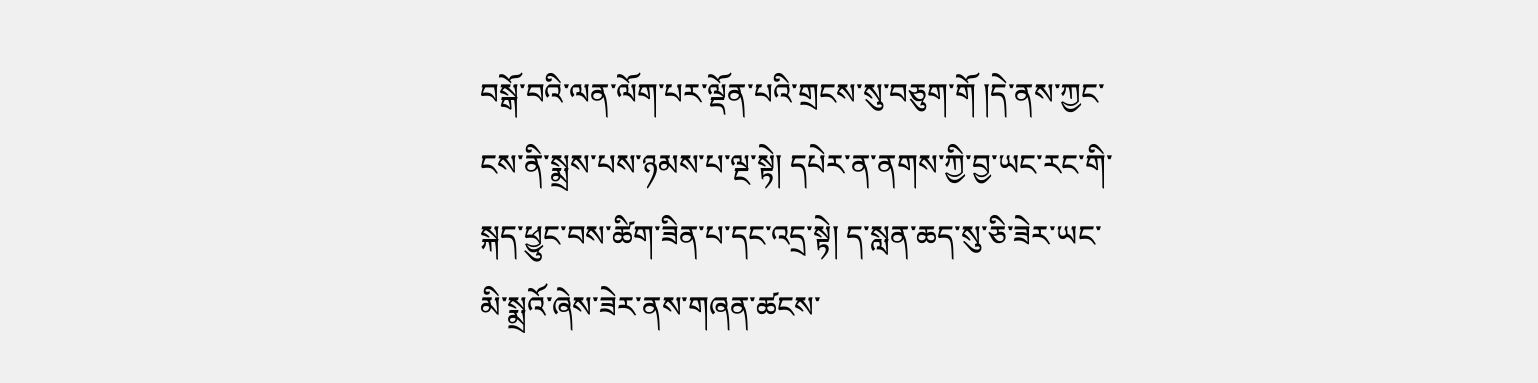བསྒོ་བའི་ལན་ལོག་པར་ལྡོན་པའི་གྲངས་སུ་བཅུག་གོ །དེ་ནས་ཀྱང་ངས་ནི་སྨྲས་པས་ཉམས་པ་ལྔ་སྟེ། དཔེར་ན་ནགས་ཀྱི་བྱ་ཡང་རང་གི་སྐད་ཕྱུང་བས་ཚིག་ཟིན་པ་དང་འདྲ་སྟེ། ད་སླན་ཆད་སུ་ཅི་ཟེར་ཡང་མི་སྨྲའོ་ཞེས་ཟེར་ནས་གཞན་ཚངས་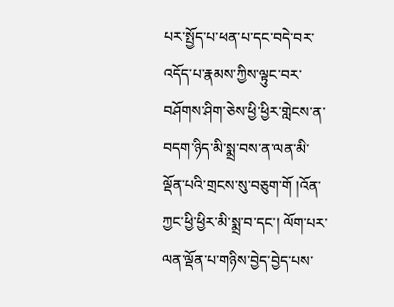པར་སྤྱོད་པ་ཕན་པ་དང་བདེ་བར་འདོད་པ་རྣམས་ཀྱིས་ལྟུང་བར་བཤོགས་ཤིག་ཅེས་ཕྱི་ཕྱིར་གླེངས་ན་བདག་ཉིད་མི་སྨྲ་བས་ན་ལན་མི་ལྡོན་པའི་གྲངས་སུ་བཅུག་གོ །འོན་ཀྱང་ཕྱི་ཕྱིར་མི་སྨྲ་བ་དང་། ལོག་པར་ལན་ལྡོན་པ་གཉིས་བྱེད་བྱེད་པས་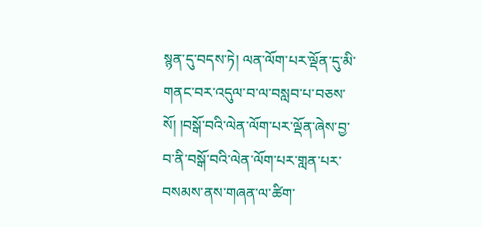སྙན་དུ་བདས་ཏེ། ལན་ལོག་པར་ལྡོན་དུ་མི་གནང་བར་འདུལ་བ་ལ་བསླབ་པ་བཅས་སོ། །བསྒོ་བའི་ལེན་ལོག་པར་ལྡོན་ཞེས་བྱ་བ་ནི་བསྒོ་བའི་ལེན་ལོག་པར་གླན་པར་བསམས་ནས་གཞན་ལ་ཚིག་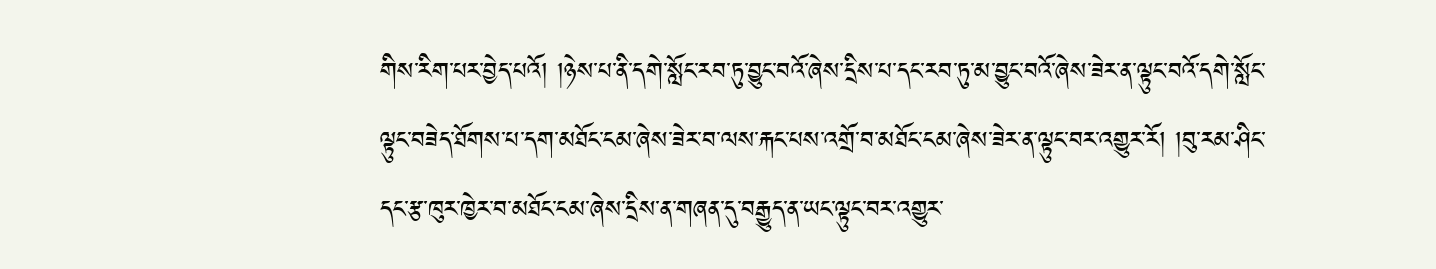གིས་རིག་པར་བྱེད་པའོ། །ཉེས་པ་ནི་དགེ་སློང་རབ་ཏུ་བྱུང་བའོ་ཞེས་དྲིས་པ་དང་རབ་ཏུ་མ་བྱུང་བའོ་ཞེས་ཟེར་ན་ལྟུང་བའོ་དགེ་སློང་ལྟུང་བཟེད་ཐོགས་པ་དག་མཐོང་ངམ་ཞེས་ཟེར་བ་ལས་རྐང་པས་འགྲོ་བ་མཐོང་ངམ་ཞེས་ཟེར་ན་ལྟུང་བར་འགྱུར་རོ། །བུ་རམ་ཤིང་དང་རྩ་ཁུར་ཁྱེར་བ་མཐོང་ངམ་ཞེས་དྲིས་ན་གཞན་དུ་བརྒྱུད་ན་ཡང་ལྟུང་བར་འགྱུར་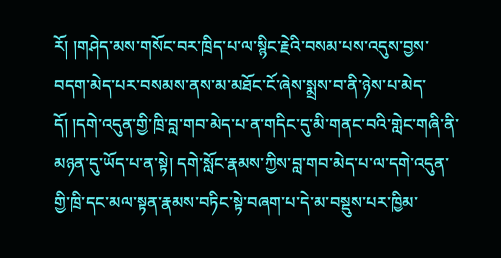རོ། །གཤེད་མས་གསོང་བར་ཁྲིད་པ་ལ་སྙིང་རྗེའི་བསམ་པས་འདུས་བྱས་བདག་མེད་པར་བསམས་ནས་མ་མཐོང་ངོ་ཞེས་སྨྲས་བ་ནི་ཉེས་པ་མེད་དོ། །དགེ་འདུན་གྱི་ཁྲི་བླ་གབ་མེད་པ་ན་གདིང་དུ་མི་གནང་བའི་གླེང་གཞི་ནི་མཉན་དུ་ཡོད་པ་ན་སྟེ། དགེ་སློང་རྣམས་ཀྱིས་བླ་གབ་མེད་པ་ལ་དགེ་འདུན་གྱི་ཁྲི་དང་མལ་སྟན་རྣམས་བཏིང་སྟེ་བཞག་པ་དེ་མ་བསྡུས་པར་ཁྱིམ་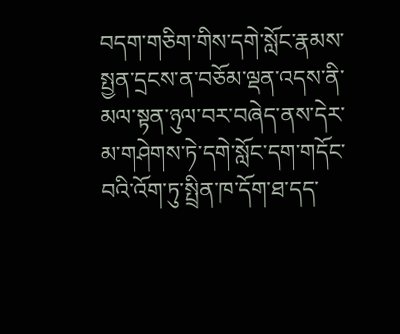བདག་གཅིག་གིས་དགེ་སློང་རྣམས་སྤྱན་དྲངས་ན་བཅོམ་ལྡན་འདས་ནི་མལ་སྟན་ཉུལ་བར་བཞེད་ནས་དེར་མ་གཤེགས་ཏེ་དགེ་སློང་དག་གདོང་བའི་འོག་ཏུ་སྤྲིན་ཁ་དོག་ཐ་དད་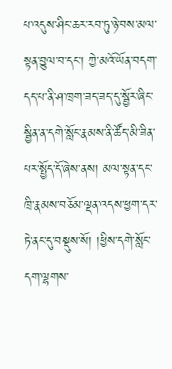པ་འདུས་ཤིང་ཆར་རབ་ཏུ་ཉེ་བས་མལ་སྟན་བྱུལ་བ་དང་། ཀྱེ་མའོ་ཡོན་བདག་དད་པ་ནི་ཤ་ཁྲག་ཟད་ཟད་དུ་སྦྱོར་ཞིང་སྦྱིན་ན་དགེ་སློང་རྣམས་ནི་ཚོད་མི་ཟིན་པར་སྤྱོད་དོ་ཞེས་ནས། མལ་སྟན་དང་ཁྲི་རྣམས་བཅོམ་ལྡན་འདས་ཕྱག་དར་ཏེ་ནང་དུ་བསྡུས་སོ། །ཕྱིས་དགེ་སློང་དག་ལྷགས་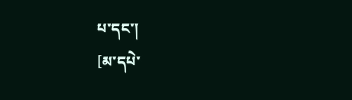པ་དང་།
[མ་དཔེ་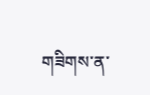གཟིགས་ན་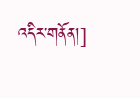འདིར་གནོན།]